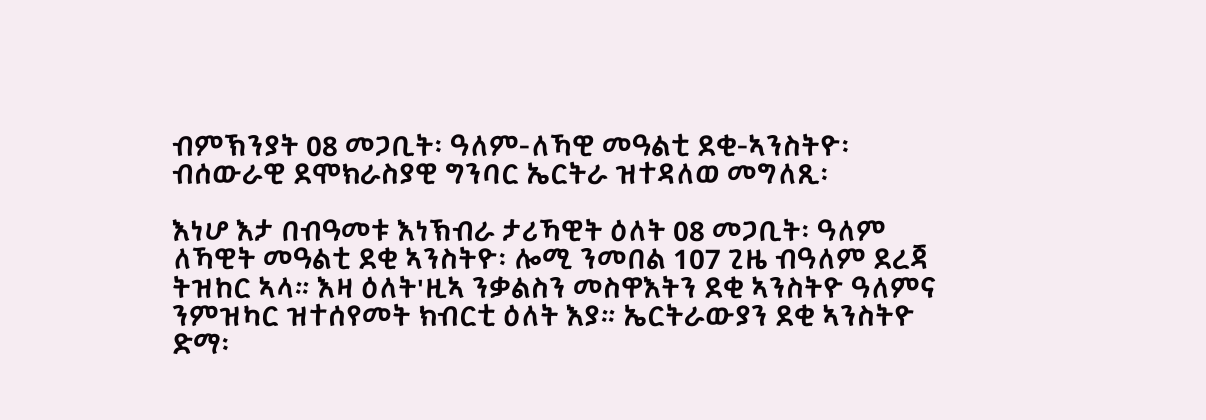ብምኽንያት 08 መጋቢት፡ ዓለም-ለኻዊ መዓልቲ ደቂ-ኣንስትዮ፡ ብሰውራዊ ደሞክራስያዊ ግንባር ኤርትራ ዝተዳለወ መግለጺ፡

እነሆ እታ በብዓመቱ እነኽብራ ታሪኻዊት ዕለት 08 መጋቢት፡ ዓለም ለኻዊት መዓልቲ ደቂ ኣንስትዮ፡ ሎሚ ንመበል 107 ጊዜ ብዓለም ደረጃ ትዝከር ኣላ። እዛ ዕለት'ዚኣ ንቃልስን መስዋእትን ደቂ ኣንስትዮ ዓለምና ንምዝካር ዝተሰየመት ክብርቲ ዕለት እያ። ኤርትራውያን ደቂ ኣንስትዮ ድማ፡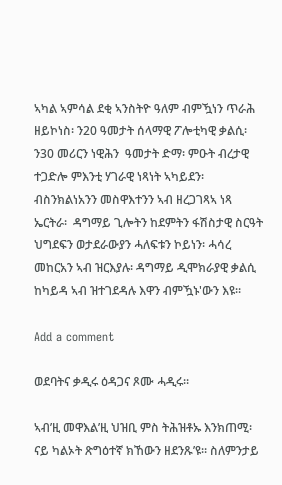ኣካል ኣምሳል ደቂ ኣንስትዮ ዓለም ብምዃነን ጥራሕ ዘይኮነስ፡ ን20 ዓመታት ሰላማዊ ፖሎቲካዊ ቃልሲ፡ ን30 መሪርን ነዊሕን  ዓመታት ድማ፡ ምዑት ብረታዊ ተጋድሎ ምእንቲ ሃገራዊ ነጻነት ኣካይደን፡ ብስንክልነአንን መስዋእተንን ኣብ ዘረጋገጻኣ ነጻ ኤርትራ፡  ዳግማይ ጊሎትን ከደምትን ፋሽስታዊ ስርዓት ህግደፍን ወታደራውያን ሓለፍቱን ኮይነን፡ ሓሳረ መከርአን ኣብ ዝርእያሉ፡ ዳግማይ ዲሞክራያዊ ቃልሲ ከካይዳ ኣብ ዝተገደዳሉ እዋን ብምዃኑ'ውን እዩ።

Add a comment

ወደባትና ቃዲሩ ዕዳጋና ጾሙ ሓዲሩ።

ኣብ’ዚ መዋእል’ዚ ህዝቢ ምስ ትሕዝቶኡ እንክጠሚ፡ ናይ ካልኦት ጽግዕተኛ ክኸውን ዘደንጹ’ዩ። ስለምንታይ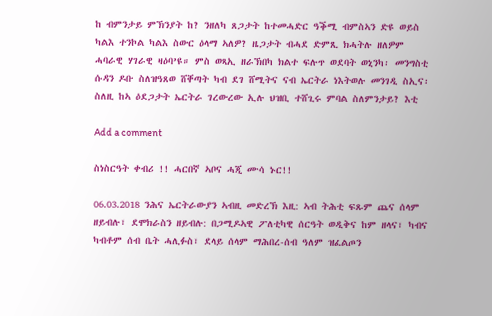ከ ብምንታይ ምኽንያት ከ? ንዘለካ ጸጋታት ከተመሓድር ዓቕሚ ብምስኣን ድዩ ወይስ ካልእ ተንኮል ካልእ ስውር ዕላማ ኣለዎ? ዜጋታት ብሓደ ድምጺ ክሓትሉ ዘለዎም ሓባራዊ ሃገራዊ ዛዕባ’ዩ። ምስ ወጻኢ ዘራኽበካ ክልተ ፍሉጥ ወደባት ወኒንካ፡ መንግስቲ ሱዳን ዶቡ ስለዝዓጸወ ሸቐጣት ካብ ደገ ሸሚትና ናብ ኤርትራ ነእትወሉ መንገዲ ስኢና፡ ስለዚ ከኣ ዕደጋታት ኤርትራ ገረውረው ኢሉ ህዝቢ ተሸጊሩ ምባል ስለምንታይ? እቲ

Add a comment

ስነስርዓት ቀብሪ !! ሓርበኛ ኣቦና ሓጂ ሙሳ ኑር!!

06.03.2018 ንሕና ኤርትራውያን ኣብዚ መድረኽ እዚ: ኣብ ትሕቲ ፍጹም ጨና ሰላም ዘይብሉ፣ ደሞክራስን ዘይብሉ: በጋሚዶኣዊ ፖለቲካዊ ሰርዓት ወዲቅና ከም ዘላና፣ ካብና ካብቶም ሰብ ቤት ሓሊፉስ፣ ደላይ ሰላም ማሕበረ-ሰብ ዓለም ዝፈልጦን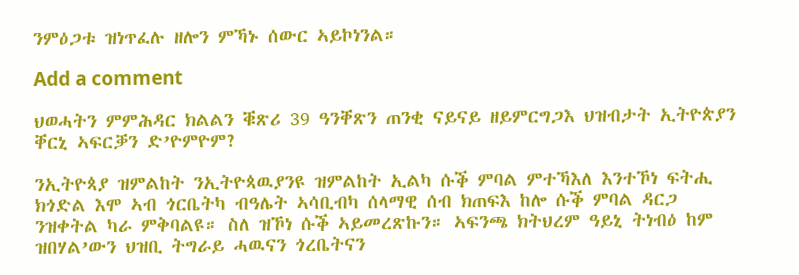ንምዕጋቱ ዝነጥፈሉ ዘሎን ምኻኑ ሰውር ኣይኮነንል።

Add a comment

ህወሓትን ምምሕዳር ክልልን ቑጽሪ 39 ዓንቐጽን ጠንቂ ናይናይ ዘይምርግጋእ ህዝብታት ኢትዮጵያን ቐርኒ ኣፍርቓን ድ’ዮምዮም?

ንኢትዮጳያ ዝምልከት ንኢትዮጳዉያንዩ ዝምልከት ኢልካ ሱቕ ምባል ምተኻእለ እንተኾነ ፍትሒ ክጎድል እሞ ኣብ ጎርቤትካ ብዓሌት ኣሳቢብካ ሰላማዊ ሰብ ክጠፍእ ከሎ ሱቕ ምባል ዳርጋ ንዝቀትል ካራ ምቅባልዩ። ስለ ዝኾነ ሱቕ ኣይመረጽኩን። ኣፍንጫ ክትህረም ዓይኒ ትነብዕ ከም ዝበሃል’ውን ህዝቢ ትግራይ ሓዉናን ጎረቤትናን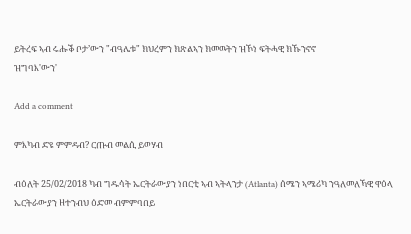ይትረፍ ኣብ ሩሑቕ ቦታ’ውን "ብዓሌቱ" ክህረምን ክጽልኣን ክመዉትን ዝኾነ ፍትሓዊ ክኹንኖኖ
ዝግባእ'ውን'

Add a comment

ምእካብ ድዩ ምምዳብ? ርጡብ መልሲ ይወሃብ

ብዕለት 25/02/2018 ካብ ግዱሳት ኤርትራውያን ነበርቲ ኣብ ኣትላንታ (Atlanta) ሰሜን ኣሜሪካ ንዓለመለኻዊ ዋዕላ ኤርትራውያን ዘተንብህ ዕድመ ብምምባበይ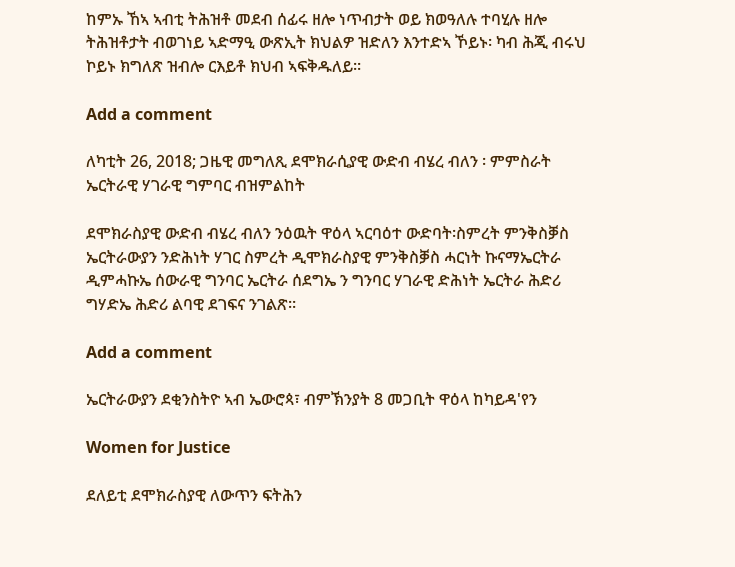ከምኡ ኸኣ ኣብቲ ትሕዝቶ መደብ ሰፊሩ ዘሎ ነጥብታት ወይ ክወዓለሉ ተባሂሉ ዘሎ ትሕዝቶታት ብወገነይ ኣድማዒ ውጽኢት ክህልዎ ዝድለን እንተድኣ ኾይኑ፡ ካብ ሕጂ ብሩህ ኮይኑ ክግለጽ ዝብሎ ርእይቶ ክህብ ኣፍቅዱለይ።

Add a comment

ለካቲት 26, 2018; ጋዜዊ መግለጺ ደሞክራሲያዊ ውድብ ብሄረ ብለን ፡ ምምስራት ኤርትራዊ ሃገራዊ ግምባር ብዝምልከት

ደሞክራስያዊ ውድብ ብሄረ ብለን ንዕዉት ዋዕላ ኣርባዕተ ውድባት፡ስምረት ምንቅስቓስ ኤርትራውያን ንድሕነት ሃገር ስምረት ዲሞክራስያዊ ምንቅስቓስ ሓርነት ኩናማኤርትራ ዲምሓኩኤ ሰውራዊ ግንባር ኤርትራ ሰደግኤ ን ግንባር ሃገራዊ ድሕነት ኤርትራ ሕድሪ ግሃድኤ ሕድሪ ልባዊ ደገፍና ንገልጽ።

Add a comment

ኤርትራውያን ደቂንስትዮ ኣብ ኤውሮጳ፣ ብምኽንያት 8 መጋቢት ዋዕላ ከካይዳ'የን

Women for Justice

ደለይቲ ደሞክራስያዊ ለውጥን ፍትሕን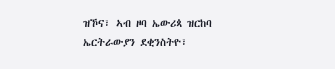ዝኾና፣ ኣብ ዞባ ኤውሪጳ ዝርከባ ኤርትራውያን ደቂንስትዮ፣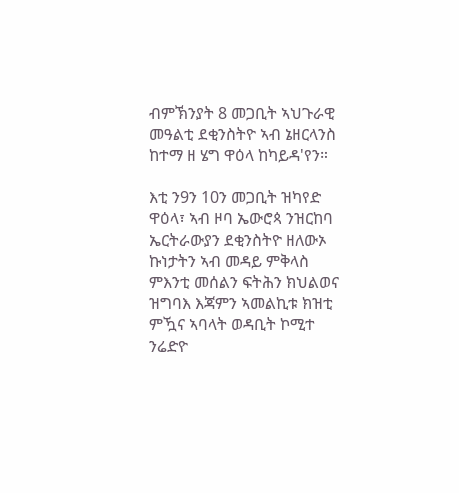ብምኽንያት 8 መጋቢት ኣህጉራዊ መዓልቲ ደቂንስትዮ ኣብ ኔዘርላንስ ከተማ ዘ ሄግ ዋዕላ ከካይዳ'የን።

እቲ ን9ን 10ን መጋቢት ዝካየድ ዋዕላ፣ ኣብ ዞባ ኤውሮጳ ንዝርከባ ኤርትራውያን ደቂንስትዮ ዘለውኦ ኩነታትን ኣብ መዳይ ምቅላስ ምእንቲ መሰልን ፍትሕን ክህልወና ዝግባእ እጃምን ኣመልኪቱ ክዝቲ ምዃና ኣባላት ወዳቢት ኮሚተ ንሬድዮ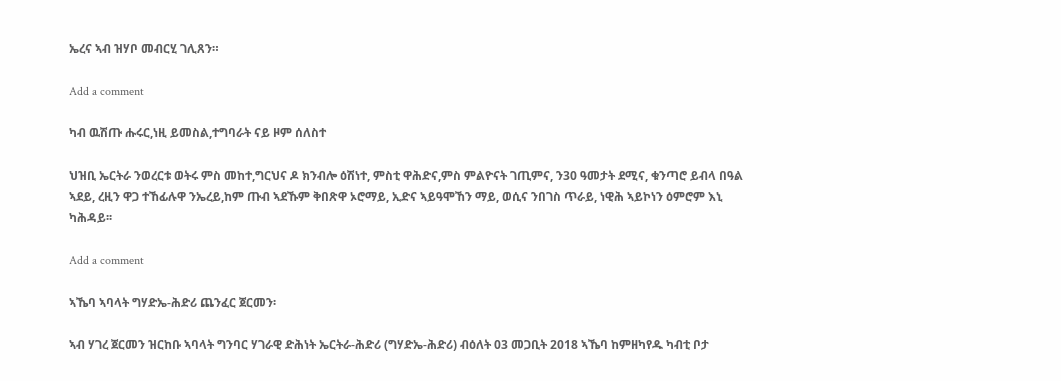ኤረና ኣብ ዝሃቦ መብርሂ ገሊጸን።

Add a comment

ካብ ዉሽጡ ሑሩር,ነዚ ይመስል,ተግባራት ናይ ዞም ሰለስተ

ህዝቢ ኤርትራ ንወረርቱ ወትሩ ምስ መከተ,ግርህና ዶ ክንብሎ ዕሽነተ, ምስቲ ዋሕድና,ምስ ምልዮናት ገጢምና, ን30 ዓመታት ደሚና, ቁንጣሮ ይብላ በዓል ኣደይ, ረዚን ዋጋ ተኸፊሉዋ ንኤረይ,ከም ጡብ ኣደኹም ቅበጽዋ ኦሮማይ, ኢድና ኣይዓሞኸን ማይ, ወሲና ንበገስ ጥራይ, ነዊሕ ኣይኮነን ዕምሮም እኒ ካሕዳይ፡፡

Add a comment

ኣኼባ ኣባላት ግሃድኤ-ሕድሪ ጨንፈር ጀርመን፡

ኣብ ሃገረ ጀርመን ዝርከቡ ኣባላት ግንባር ሃገራዊ ድሕነት ኤርትራ-ሕድሪ (ግሃድኤ-ሕድሪ) ብዕለት 03 መጋቢት 2018 ኣኼባ ከምዘካየዱ ካብቲ ቦታ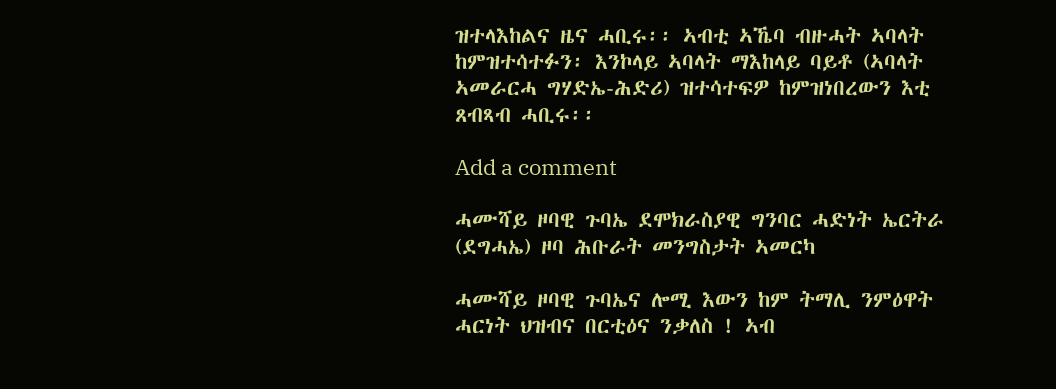ዝተላእከልና ዜና ሓቢሩ፡፡ ኣብቲ ኣኼባ ብዙሓት ኣባላት ከምዝተሳተፉን፡ እንኮላይ ኣባላት ማእከላይ ባይቶ (ኣባላት ኣመራርሓ ግሃድኤ-ሕድሪ) ዝተሳተፍዎ ከምዝነበረውን እቲ ጸብጻብ ሓቢሩ፡፡

Add a comment

ሓሙሻይ ዞባዊ ጉባኤ ደሞክራስያዊ ግንባር ሓድነት ኤርትራ (ደግሓኤ) ዞባ ሕቡራት መንግስታት ኣመርካ

ሓሙሻይ ዞባዊ ጉባኤና ሎሚ እውን ከም ትማሊ ንምዕዋት ሓርነት ህዝብና በርቲዕና ንቃለስ ! ኣብ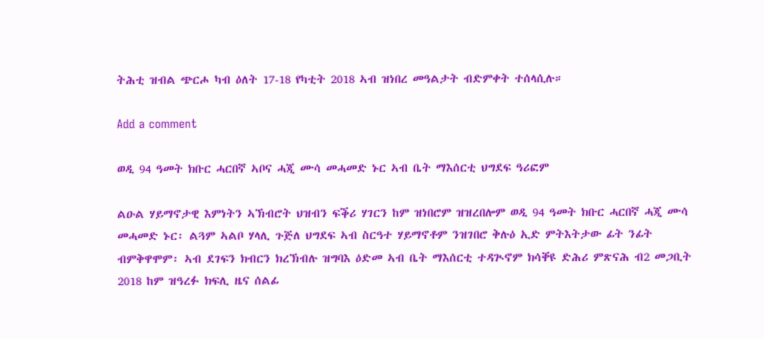ትሕቲ ዝብል ጭርሖ ካብ ዕለት 17-18 የካቲት 2018 ኣብ ዝነበረ መዓልታት ብድምቀት ተሰላሲሉ።

Add a comment

ወዲ 94 ዓመት ክቡር ሓርበኛ ኣቦና ሓጂ ሙሳ መሓመድ ኑር ኣብ ቤት ማእሰርቲ ህግደፍ ዓሪፎም

ልዑል ሃይማኖታዊ እምነትን ኣኽብሮት ህዝብን ፍቕሪ ሃገርን ከም ዝነበሮም ዝዝረበሎም ወዲ 94 ዓመት ክቡር ሓርበኛ ሓጂ ሙሳ መሓመድ ኑር፡ ልጓም ኣልቦ ሃላሊ ጉጅለ ህግደፍ ኣብ ስርዓተ ሃይማኖቶም ንዝገበሮ ቅሉዕ ኢድ ምትእትታው ፊት ንፊት ብምቅዋሞም፡ ኣብ ደገፍን ክብርን ክረኽብሉ ዝግባእ ዕድመ ኣብ ቤት ማእሰርቲ ተዳጒኖም ክሳቐዩ ድሕሪ ምጽናሕ ብ2 መጋቢት 2018 ከም ዝዓረፉ ክፍሊ ዜና ሰልፊ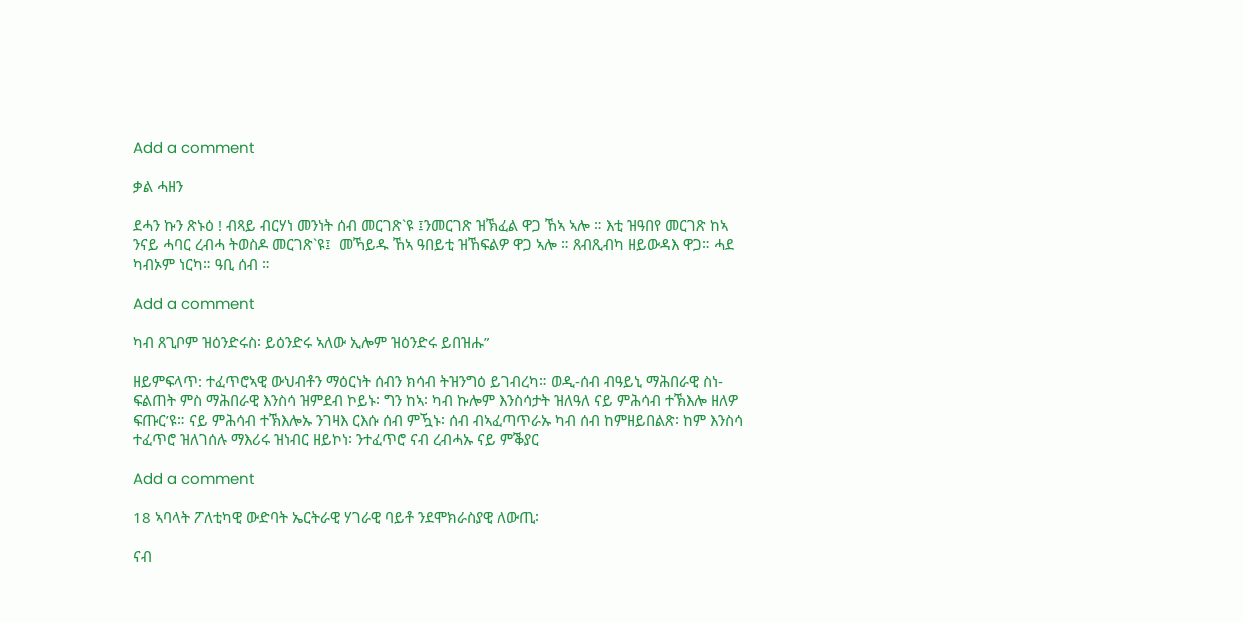Add a comment

ቃል ሓዘን

ደሓን ኩን ጽኑዕ ! ብጻይ ብርሃነ መንነት ሰብ መርገጽ`ዩ ፤ንመርገጽ ዝኽፈል ዋጋ ኸኣ ኣሎ ። እቲ ዝዓበየ መርገጽ ከኣ  ንናይ ሓባር ረብሓ ትወስዶ መርገጽ`ዩ፤  መኻይዱ ኸኣ ዓበይቲ ዝኸፍልዎ ዋጋ ኣሎ ። ጸብጺብካ ዘይውዳእ ዋጋ። ሓደ ካብኦም ነርካ። ዓቢ ሰብ ።

Add a comment

ካብ ጸጊቦም ዝዕንድሩስ፡ ይዕንድሩ ኣለው ኢሎም ዝዕንድሩ ይበዝሑ”

ዘይምፍላጥ: ተፈጥሮኣዊ ውህብቶን ማዕርነት ሰብን ክሳብ ትዝንግዕ ይገብረካ። ወዲ-ሰብ ብዓይኒ ማሕበራዊ ስነ-ፍልጠት ምስ ማሕበራዊ እንስሳ ዝምደብ ኮይኑ፡ ግን ከኣ፡ ካብ ኩሎም እንስሳታት ዝለዓለ ናይ ምሕሳብ ተኽእሎ ዘለዎ ፍጡር’ዩ። ናይ ምሕሳብ ተኽእሎኡ ንገዛእ ርእሱ ሰብ ምዃኑ፡ ሰብ ብኣፈጣጥራኡ ካብ ሰብ ከምዘይበልጽ፡ ከም እንስሳ ተፈጥሮ ዝለገሰሉ ማእሪሩ ዝነብር ዘይኮነ፡ ንተፈጥሮ ናብ ረብሓኡ ናይ ምቕያር

Add a comment

18 ኣባላት ፖለቲካዊ ውድባት ኤርትራዊ ሃገራዊ ባይቶ ንደሞክራስያዊ ለውጢ፡

ናብ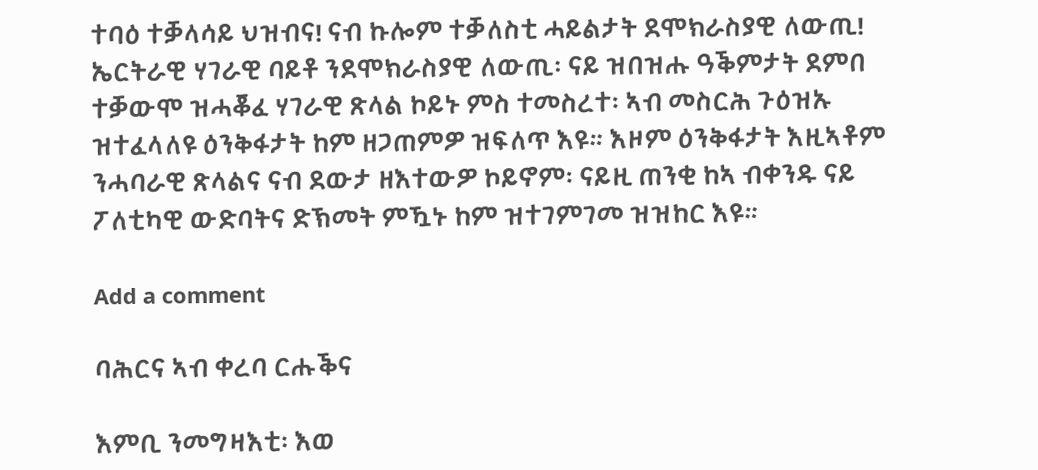ተባዕ ተቓላሳይ ህዝብና! ናብ ኩሎም ተቓለስቲ ሓይልታት ደሞክራስያዊ ለውጢ! ኤርትራዊ ሃገራዊ ባይቶ ንደሞክራስያዊ ለውጢ፡ ናይ ዝበዝሑ ዓቕምታት ደምበ ተቓውሞ ዝሓቖፈ ሃገራዊ ጽላል ኮይኑ ምስ ተመስረተ፡ ኣብ መስርሕ ጉዕዝኡ ዝተፈላለዩ ዕንቅፋታት ከም ዘጋጠምዎ ዝፍለጥ እዩ። እዞም ዕንቅፋታት እዚኣቶም ንሓባራዊ ጽላልና ናብ ደውታ ዘእተውዎ ኮይኖም፡ ናይዚ ጠንቂ ከኣ ብቀንዱ ናይ ፖለቲካዊ ውድባትና ድኽመት ምዃኑ ከም ዝተገምገመ ዝዝከር እዩ።

Add a comment

ባሕርና ኣብ ቀረባ ርሑቕና

እምቢ ንመግዛእቲ፡ እወ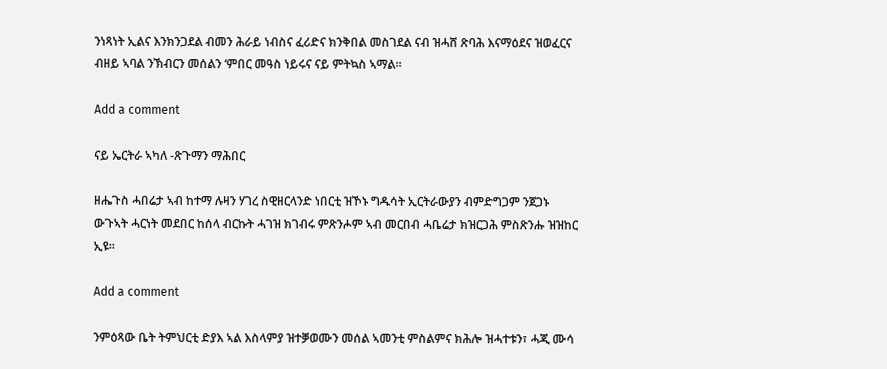ንነጻነት ኢልና እንክንጋደል ብመን ሕራይ ነብስና ፈሪድና ክንቅበል መስገደል ናብ ዝሓሸ ጽባሕ እናማዕደና ዝወፈርና ብዘይ ኣባል ንኽብርን መሰልን ‘ምበር መዓስ ነይሩና ናይ ምትኳስ ኣማል።

Add a comment

ናይ ኤርትራ ኣካለ -ጽጉማን ማሕበር

ዘሔጉስ ሓበሬታ ኣብ ከተማ ሉዛን ሃገረ ስዊዘርላንድ ነበርቲ ዝኾኑ ግዱሳት ኢርትራውያን ብምድግጋም ንጀጋኑ ውጉኣት ሓርነት መደበር ከሰላ ብርኩት ሓገዝ ክገብሩ ምጽንሖም ኣብ መርበብ ሓቤሬታ ክዝርጋሕ ምስጽንሑ ዝዝከር ኢዩ።

Add a comment

ንምዕጻው ቤት ትምህርቲ ድያእ ኣል እስላምያ ዝተቓወሙን መሰል ኣመንቲ ምስልምና ክሕሎ ዝሓተቱን፣ ሓጂ ሙሳ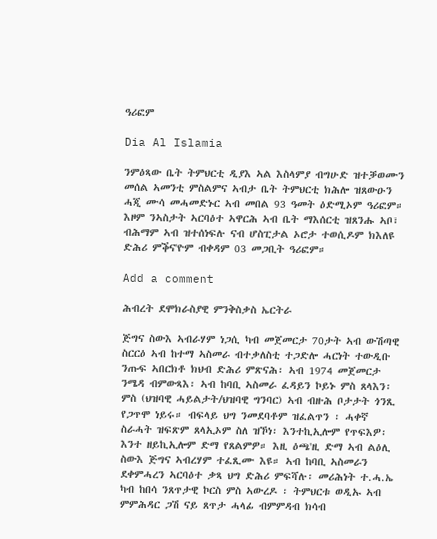ዓሪፎም

Dia Al Islamia

ንምዕጻው ቤት ትምህርቲ ዲያእ ኣል እስላምያ ብግሁድ ዝተቓወሙን መሰል ኣመንቲ ምስልምና ኣብታ ቤት ትምህርቲ ክሕሎ ዝጸውዑን ሓጂ ሙሳ መሓመድኑር ኣብ መበል 93 ዓመት ዕድሚኦም ዓሪፎም። እዞም ንኣስታት ኣርባዕተ ኣዋርሕ ኣብ ቤት ማእሰርቲ ዝጸንሑ ኣቦ፣ ብሕማም ኣብ ዝተሰነፍሉ ናብ ሆስፒታል ኦሮታ ተወሲዶም ክእለዩ ድሕሪ ምቕና'ዮም ብቀዳም 03 መጋቢት ዓሪፎም።

Add a comment

ሕብረት ደሞክራስያዊ ምንቅስቃስ ኤርትራ

ጅግና ስውእ ኣብራሃም ነጋሲ ካብ መጀመርታ 70ታት ኣብ ውሽጣዊ ስርርዕ ኣብ ከተማ ኣስመራ ብተቃለስቲ ተጋድሎ ሓርነት ተውዲቡ ንጡፍ ኣበርክቶ ክህብ ድሕሪ ምጽናሕ፡ ኣብ 1974 መጀመርታ ንሜዳ ብምውጻእ፡ ኣብ ከባቢ ኣስመራ ፈዳይን ኮይኑ ምስ ጸላእን፡ ምስ (ህዝባዊ ሓይልታት/ህዝባዊ ግንባር) ኣብ ብዙሕ ቦታታት ጎንጺ የጋጥሞ ነይሩ። ብፍላይ ህግ ንመደባቶም ዝፈልጥን ፡ ሓቀኛ ስራሓት ዝፍጽም ጸላኢኦም ስለ ዝኾነ፡ እንተኪኢሎም የጥፍእዎ፡ እንተ ዘይኪኢሎም ድማ የጸልምዎ። እዚ ዕጫ'ዚ ድማ ኣብ ልዕሊ ስውእ ጅግና ኣብረሃም ተፈጺሙ እዩ። ኣብ ከባቢ ኣስመራን ደቀምሓረን ኣርባዕተ ቃጻ ህግ ድሕሪ ምፍሻሉ፡ መሪሕነት ተ.ሓ.ኤ ካብ ከበሳ ንጸጥታዊ ኮርስ ምስ ኣውረዶ ፡ ትምህርቱ ወዲኡ ኣብ ምምሕዳር ጋሽ ናይ ጸጥታ ሓላፊ ብምምዳብ ክሳብ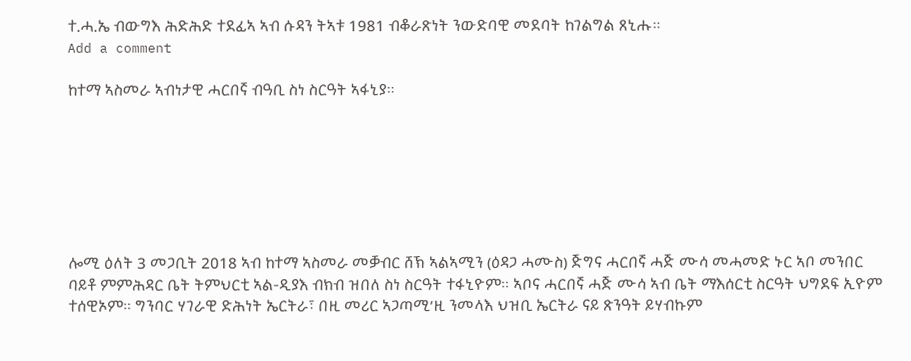ተ.ሓ.ኤ ብውግእ ሕድሕድ ተደፊኣ ኣብ ሱዳን ትኣቱ 1981 ብቆራጽነት ንውድባዊ መደባት ከገልግል ጸኒሑ።
Add a comment

ከተማ ኣስመራ ኣብነታዊ ሓርበኛ ብዓቢ ስነ ስርዓት ኣፋኒያ።







ሎሚ ዕለት 3 መጋቢት 2018 ኣብ ከተማ ኣስመራ መቓብር ሸኽ ኣልኣሚን (ዕዳጋ ሓሙስ) ጅግና ሓርበኛ ሓጅ ሙሳ መሓመድ ኑር ኣቦ መንበር ባይቶ ምምሕዳር ቤት ትምህርቲ ኣል-ዲያእ ብክብ ዝበለ ስነ ስርዓት ተፋኒዮም። ኣቦና ሓርበኛ ሓጅ ሙሳ ኣብ ቤት ማእሰርቲ ስርዓት ህግደፍ ኢዮም ተሰዊኦም። ግንባር ሃገራዊ ድሕነት ኤርትራ፣ በዚ መሪር ኣጋጣሚ’ዚ ንመላእ ህዝቢ ኤርትራ ናይ ጽንዓት ይሃብኩም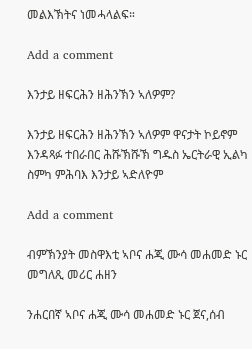መልእኽትና ነመሓላልፍ።

Add a comment

እንታይ ዘፍርሕን ዘሕንኽን ኣለዎም?

እንታይ ዘፍርሕን ዘሕንኽን ኣለዎም ዋናታት ኮይኖም እንዳጻፉ ተበራበር ሕሹኽሹኽ ግዱስ ኤርትራዊ ኢልካ ስምካ ምሕባእ እንታይ ኣድለዮም

Add a comment

ብምኽንያት መስዋእቲ ኣቦና ሐጂ ሙሳ መሐመድ ኑር መግለጺ መሪር ሐዘን

ንሐርበኛ ኣቦና ሐጂ ሙሳ መሐመድ ኑር ጀና,ሰብ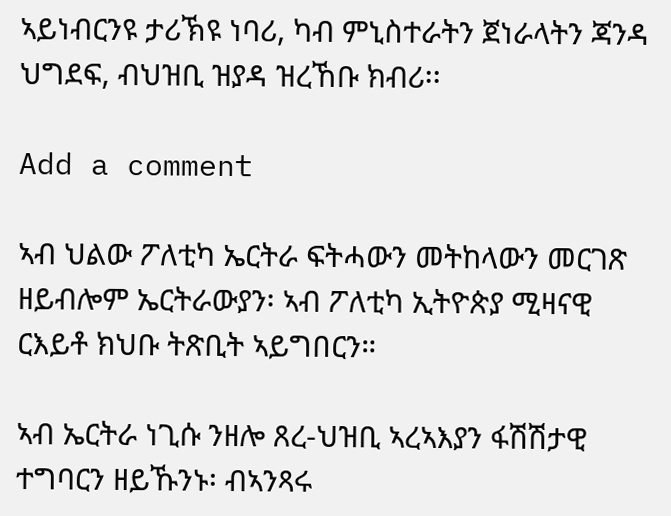ኣይነብርንዩ ታሪኽዩ ነባሪ, ካብ ምኒስተራትን ጀነራላትን ጃንዳ ህግደፍ, ብህዝቢ ዝያዳ ዝረኸቡ ክብሪ፡፡

Add a comment

ኣብ ህልው ፖለቲካ ኤርትራ ፍትሓውን መትከላውን መርገጽ ዘይብሎም ኤርትራውያን፡ ኣብ ፖለቲካ ኢትዮጵያ ሚዛናዊ ርእይቶ ክህቡ ትጽቢት ኣይግበርን።

ኣብ ኤርትራ ነጊሱ ንዘሎ ጸረ-ህዝቢ ኣረኣእያን ፋሽሽታዊ ተግባርን ዘይኹንኑ፡ ብኣንጻሩ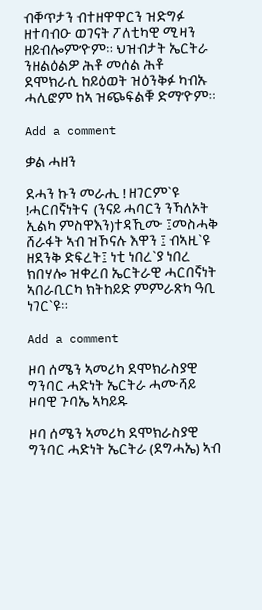ብቐጥታን ብተዘዋዋርን ዝድግፉ ዘተባብዑ ወገናት ፖለቲካዊ ሚዛን ዘይብሎም’ዮም። ህዝብታት ኤርትራ ንዘልዕልዎ ሕቶ መሰል ሕቶ ደሞክራሲ ከይዕወት ዝዕንቅፉ ካብኡ ሓሊፎም ከኣ ዝጭፍልቑ ድማ’ዮም።

Add a comment

ቃል ሓዘን

ደሓን ኩን መራሒ ! ዘገርም`ዩ !ሓርበኛነትና  (ንናይ ሓባርን ንኻለኦት ኢልካ ምስዋእን)ተዳኺሙ ፤መስሓቅ ሸራፋት ኣብ ዝኾናሉ እዋን ፤ ብኣዚ`ዩ ዘደንቅ ድፍረት፤ ነቲ ነበረ`ያ ነበረ ክበሃሎ ዝቀረበ ኤርትራዊ ሓርበኛነት ኣበራቢርካ ክትከይድ ምምራጽካ ዓቢ ነገር`ዩ።

Add a comment

ዞባ ሰሜን ኣመሪካ ደሞክራስያዊ ግንባር ሓድነት ኤርትራ ሓሙሻይ ዞባዊ ጉባኤ ኣካይዱ

ዞባ ሰሜን ኣመሪካ ደሞክራስያዊ ግንባር ሓድነት ኤርትራ (ደግሓኤ) ኣብ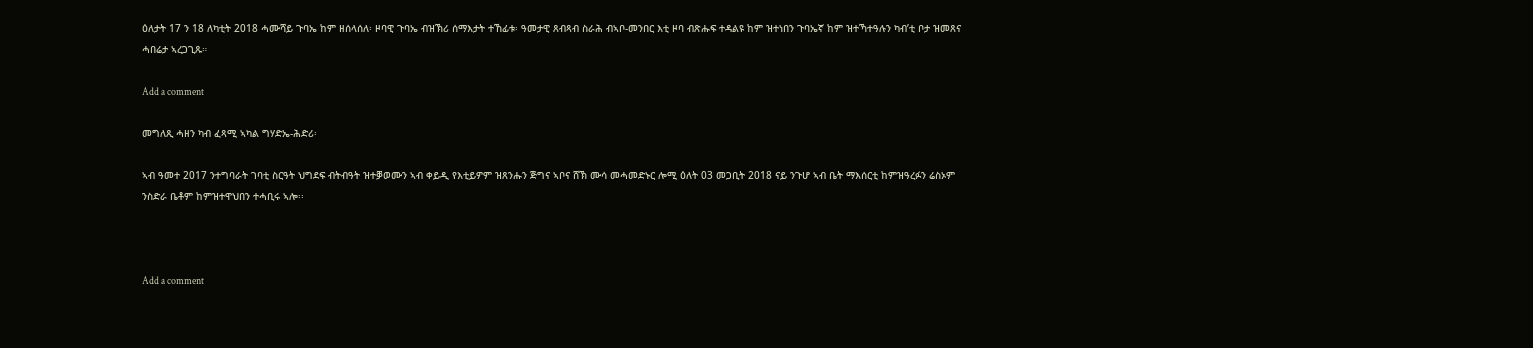ዕለታት 17 ን 18 ለካቲት 2018 ሓሙሻይ ጉባኤ ከም ዘሰላሰለ፡ ዞባዊ ጉባኤ ብዝኽሪ ሰማእታት ተኸፊቱ፡ ዓመታዊ ጸብጻብ ስራሕ ብኣቦ-መንበር እቲ ዞባ ብጽሑፍ ተዳልዩ ከም ዝተነበን ጉባኤኛ ከም ዝተኻተዓሉን ካብ’ቲ ቦታ ዝመጸና ሓበሬታ ኣረጋጊጹ።

Add a comment

መግለጺ ሓዘን ካብ ፈጻሚ ኣካል ግሃድኤ-ሕድሪ፡

ኣብ ዓመተ 2017 ንተግባራት ገባቲ ስርዓት ህግደፍ ብትብዓት ዝተቓወሙን ኣብ ቀይዲ የእቲይዎም ዝጸንሑን ጅግና ኣቦና ሸኽ ሙሳ መሓመድኑር ሎሚ ዕለት 03 መጋቢት 2018 ናይ ንጉሆ ኣብ ቤት ማእሰርቲ ከምዝዓረፉን ሬስኦም ንስድራ ቤቶም ከምዝተዋህበን ተሓቢሩ ኣሎ፡፡



Add a comment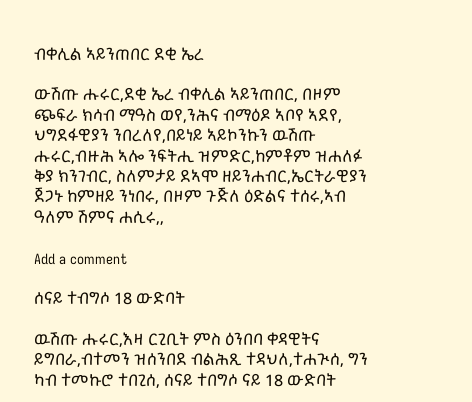ብቀሊል ኣይንጠበር ደቂ ኤረ

ውሽጡ ሑሩር,ደቂ ኤረ ብቀሊል ኣይንጠበር, በዞም ጭፍራ ክሳብ ማዓስ ወየ,ንሕና ብማዕዶ ኣቦየ ኣደየ, ህግደፋዊያን ንበረለየ,በይነይ ኣይኮንኩን ዉሽጡ ሑሩር,ብዙሕ ኣሎ ንፍትሒ ዝምድር,ከምቶም ዝሐለፉ ቅያ ክንገብር, ስለምታይ ደኣሞ ዘይንሐብር,ኤርትራዊያን ጀጋኑ ከምዘይ ንነበሩ, በዞም ጉጅለ ዕድልና ተሰሩ,ኣብ ዓለም ሽምና ሐሲሩ,,

Add a comment

ሰናይ ተብግሶ 18 ውድባት

ዉሽጡ ሑሩር,እዛ ርጊቢት ምስ ዕንበባ ቀዳዊትና ይግበራ,ብተመን ዝሰንበደ ብልሕጺ ተዳህለ,ተሐጒሰ, ግን ካብ ተመኩሮ ተበጊሰ, ሰናይ ተበግሶ ናይ 18 ውድባት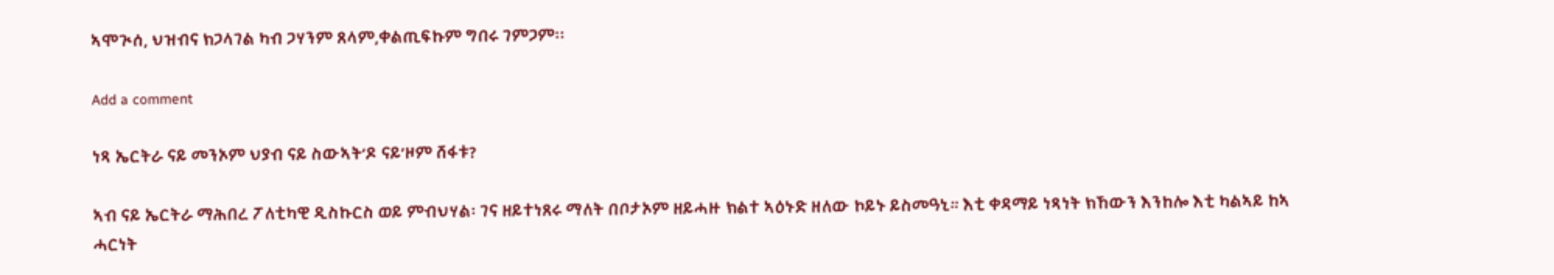ኣሞጒሰ, ህዝብና ክጋላገል ካብ ጋሃንም ጸላም,ቀልጢፍኩም ግበሩ ገምጋም፡፡

Add a comment

ነጻ ኤርትራ ናይ መንኦም ህያብ ናይ ስውኣት’ዶ ናይ’ዞም ሸፋቱ?

ኣብ ናይ ኤርትራ ማሕበረ ፖለቲካዊ ዲስኩርስ ወይ ምብህሃል፡ ገና ዘይተነጸሩ ማለት በቦታኦም ዘይሓዙ ክልተ ኣዕኑድ ዘለው ኮይኑ ይስመዓኒ። እቲ ቀዳማይ ነጻነት ክኸውን እንከሎ እቲ ካልኣይ ከኣ ሓርነት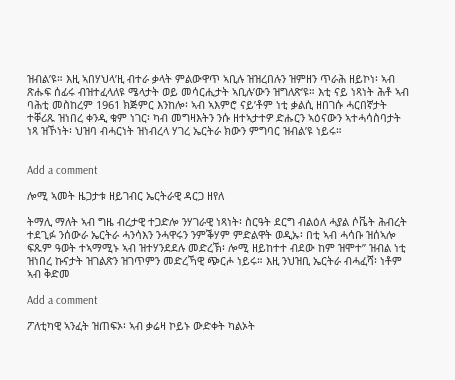ዝብል’ዩ። እዚ ኣበሃህላ’ዚ ብተራ ቃላት ምልውዋጥ ኣቢሉ ዝዝረበሉን ዝምዘን ጥራሕ ዘይኮነ፡ ኣብ ጽሑፍ ሰፊሩ ብዝተፈላለዩ ሜላታት ወይ መሳርሒታት ኣቢሉ’ውን ዝግለጽ’ዩ። እቲ ናይ ነጻነት ሕቶ ኣብ ባሕቲ መስከረም 1961 ክጅምር እንከሎ፡ ኣብ ኣእምሮ ናይ’ቶም ነቲ ቃልሲ ዘበገሱ ሓርበኛታት ተቐሪጹ ዝነበረ ቀንዲ ቁም ነገር፡ ካብ መግዛእትን ንሱ ዘተኣታተዎ ድሑርን ኣዕናውን ኣተሓሳስባታት ነጻ ዝኾነት፡ ህዝባ ብሓርነት ዝነብረላ ሃገረ ኤርትራ ክውን ምግባር ዝብል’ዩ ነይሩ።


Add a comment

ሎሚ ኣመት ዜጋታቱ ዘይገብር ኤርትራዊ ዳርጋ ዘየለ

ትማሊ ማለት ኣብ ግዜ ብረታዊ ተጋድሎ ንሃገራዊ ነጻነት፡ ስርዓት ደርግ ብልዕለ ሓያል ሶቬት ሕብረት ተደጊፉ ንሰውራ ኤርትራ ሓንሳእን ንሓዋሩን ንምቕሃም ምድልዋት ወዲኡ፡ በቲ ኣብ ሓሳቡ ዝሰኣሎ ፍጹም ዓወት ተኣማሚኑ ኣብ ዝተሃንደደሉ መድረኽ፡ ሎሚ ዘይከተተ ብደው ከም ዝሞተ” ዝብል ነቲ ዝነበረ ኩናታት ዝገልጽን ዝገጥምን መድረኻዊ ጭርሖ ነይሩ። እዚ ንህዝቢ ኤርትራ ብሓፈሻ፡ ነቶም ኣብ ቅድመ

Add a comment

ፖለቲካዊ ኣንፈት ዝጠፍኦ፡ ኣብ ቃሬዛ ኮይኑ ውድቀት ካልኦት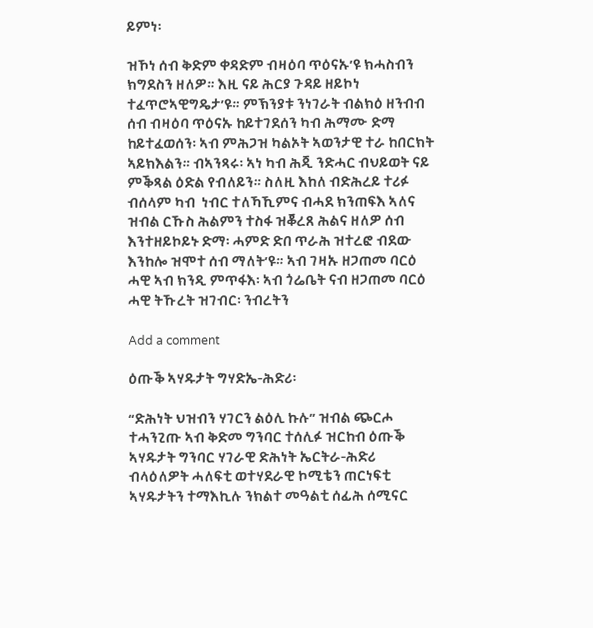ይምነ፡

ዝኾነ ሰብ ቅድም ቀዳድም ብዛዕባ ጥዕናኡ’ዩ ክሓስብን ክግደስን ዘለዎ። እዚ ናይ ሕርያ ጉዳይ ዘይኮነ ተፈጥሮኣዊግዴታ’ዩ። ምኽንያቱ ንነገራት ብልክዕ ዘንብብ ሰብ ብዛዕባ ጥዕናኡ ከይተገደሰን ካብ ሕማሙ ድማ ከይተፈወሰን፡ ኣብ ምሕጋዝ ካልኦት ኣወንታዊ ተራ ከበርክት ኣይክእልን። ብኣንጻሩ፡ ኣነ ካብ ሕጂ ንድሓር ብህይወት ናይ ምቕጻል ዕድል የብለይን። ስለዚ እከለ ብድሕረይ ተሪፉ ብሰላም ካብ  ነብር ተለኻኺምና ብሓደ ክንጠፍእ ኣለና ዝብል ርኹስ ሕልምን ተስፋ ዝቖረጸ ሕልና ዘለዎ ሰብ እንተዘይኮይኑ ድማ፡ ሓምድ ድበ ጥራሕ ዝተረፎ ብደው እንከሎ ዝሞተ ሰብ ማለት’ዩ። ኣብ ገዛኡ ዘጋጠመ ባርዕ ሓዊ ኣብ ክንዲ ምጥፋእ፡ ኣብ ጎሬቤት ናብ ዘጋጠመ ባርዕ ሓዊ ትኹረት ዝገብር፡ ንብረትን

Add a comment

ዕጡቕ ኣሃዱታት ግሃድኤ-ሕድሪ፡

“ድሕነት ህዝብን ሃገርን ልዕሊ ኩሉ” ዝብል ጭርሖ ተሓንጊጡ ኣብ ቅድመ ግንባር ተሰሊፉ ዝርከብ ዕጡቕ ኣሃዱታት ግንባር ሃገራዊ ድሕነት ኤርትራ-ሕድሪ ብላዕለዎት ሓለፍቲ ወተሃደራዊ ኮሚቴን ጠርነፍቲ ኣሃዱታትን ተማእኪሉ ንክልተ መዓልቲ ሰፊሕ ሰሚናር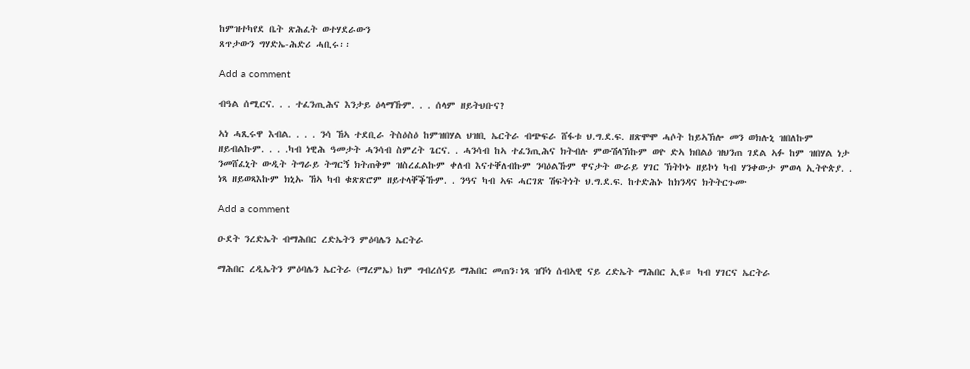ከምዝተካየደ ቤት ጽሕፈት ወተሃደራውን
ጸጥታውን ግሃድኤ-ሕድሪ ሓቢሩ፡፡

Add a comment

ብዓል ሰሚርና. . . ተፈንጢሕና እንታይ ዕላማኹም. . . ሰላም ዘይትህቡና?

ኣነ ሓጺሩዋ እብል. . . . ንሳ ኸኣ ተደቢራ ትስዕስዕ ከምዝበሃል ህዝቢ ኤርትራ ብጭፍራ ሸፋቱ ህ.ግ.ደ.ፍ. ዘጽሞሞ ሓሶት ከይኣኽሎ መን ወክሉኒ ዝበለኩም ዘይብልኩም. . . .ካብ ነዊሕ ዓመታት ሓንሳብ ስምረት ጌርና. . ሓንሳብ ከኣ ተፈንጢሕና ክትብሉ ምውሽላኽኩም ወዮ ድኣ ክበልዕ ዝህንጠ ገደል ኣፉ ከም ዝበሃል ነታ ንመሸፈኒት ውዲት ትግራይ ትግርኝ ክትጠቅም ዝስረፈልኩም ቀለብ እናተቐለብኩም ንባዕልኹም ዋናታት ውራይ ሃገር ኽትኮኑ ዘይኮነ ካብ ሃንቀውታ ምወላ ኢትዮጵያ. . ነጻ ዘይወጻእኩም ክኒኡ ኸኣ ካብ ቁጽጽሮም ዘይተላቐቕኹም. . ንዓና ካብ ኣፍ ሓርገጽ ሽፍትነት ህ.ግ.ደ.ፍ. ከተድሕኑ ከክንዳና ክትትርጉሙ

Add a comment

ዑደት ንረድኤት ብማሕበር ረድኤትን ምዕባሌን ኤርትራ

ማሕበር ረዲኤትን ምዕባሌን ኤርትራ (ማረምኤ) ከም ግብረሰናይ ማሕበር መጠን፡ነጻ ዝኾነ ሰብኣዊ ናይ ረድኤት ማሕበር ኢዩ። ካብ ሃገርና ኤርትራ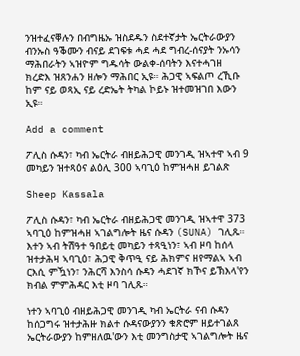ንዝተፈናቐሉን በብግዜኡ ዝስደዱን ስደተኛታት ኤርትራውያን ብንኡስ ዓቕሙን ብናይ ደገፍቱ ሓደ ሓደ ግብረ-ሰናያት ንኡሳን ማሕበራትን ኣዝዮም ግዱሳት ውልቀ-ሰባትን እናተሓገዘ ክረድእ ዝጸንሐን ዘሎን ማሕበር ኢዩ። ሕጋዊ ኣፍልጦ ረኺቡ ከም ናይ ወጻኢ ናይ ረድኤት ትካል ኮይኑ ዝተመዝገበ እውን ኢዩ።

Add a comment

ፖሊስ ሱዳን፣ ካብ ኤርትራ ብዘይሕጋዊ መንገዲ ዝኣተዋ ኣብ 9 መካይን ዝተጻዕና ልዕሊ 300 ኣባጊዕ ከምዝሓዘ ይገልጽ

Sheep Kassala

ፖሊስ ሱዳን፣ ካብ ኤርትራ ብዘይሕጋዊ መንገዲ ዝኣተዋ 373 ኣባጊዕ ከምዝሓዘ ኣገልግሎት ዜና ሱዳን (SUNA) ገሊጹ። እተን ኣብ ትሽዓተ ዓበይቲ መካይን ተጻዒነን፣ ኣብ ዞባ ከሰላ ዝተታሕዛ ኣባጊዕ፣ ሕጋዊ ቅጥዒ ናይ ሕክምና ዘየማልኣ ኣብ ርእሲ ምዃነን፣ ንሕርሻ እንስሳ ሱዳን ሓደገኛ ክኾና ይኽእላ'የን ክብል ምምሕዳር እቲ ዞባ ገሊጹ።

ነተን ኣባጊዕ ብዘይሕጋዊ መንገዲ ካብ ኤርትራ ናብ ሱዳን ከሰጋግሩ ዝተታሕዙ ክልተ ሱዳናውያንን ቁጽሮም ዘይተገልጸ ኤርትራውያን ከምዘለዉ'ውን እቲ መንግስታዊ ኣገልግሎት ዜና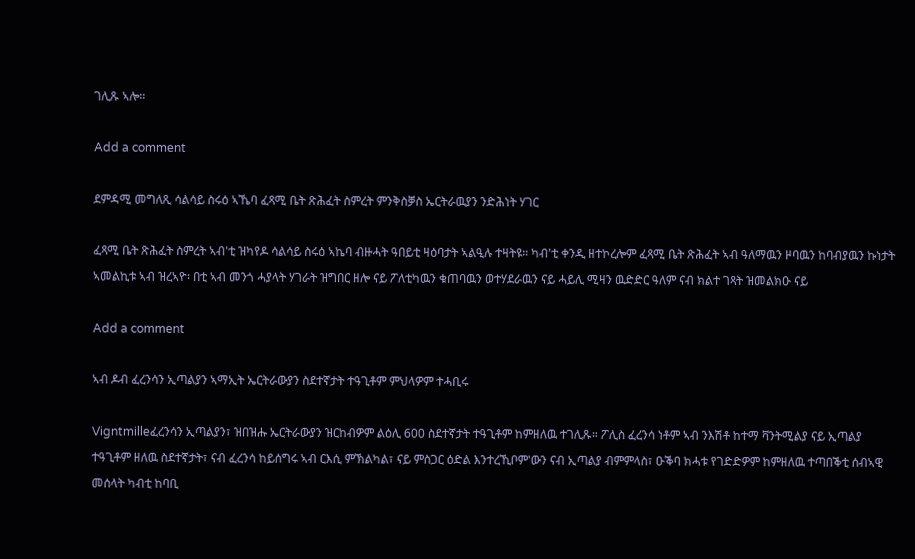ገሊጹ ኣሎ።

Add a comment

ደምዳሚ መግለጺ ሳልሳይ ስሩዕ ኣኼባ ፈጻሚ ቤት ጽሕፈት ስምረት ምንቅስቓስ ኤርትራዉያን ንድሕነት ሃገር

ፈጻሚ ቤት ጽሕፈት ስምረት ኣብ'ቲ ዝካየዶ ሳልሳይ ስሩዕ ኣኬባ ብዙሓት ዓበይቲ ዛዕባታት ኣልዒሉ ተዛትዩ። ካብ'ቲ ቀንዲ ዘተኮረሎም ፈጻሚ ቤት ጽሕፈት ኣብ ዓለማዉን ዞባዉን ከባብያዉን ኩነታት ኣመልኪቱ ኣብ ዝረኣዮ፡ በቲ ኣብ መንጎ ሓያላት ሃገራት ዝግበር ዘሎ ናይ ፖለቲካዉን ቁጠባዉን ወተሃደራዉን ናይ ሓይሊ ሚዛን ዉድድር ዓለም ናብ ክልተ ገጻት ዝመልክዑ ናይ

Add a comment

ኣብ ዶብ ፈረንሳን ኢጣልያን ኣማኢት ኤርትራውያን ስደተኛታት ተዓጊቶም ምህላዎም ተሓቢሩ

Vigntmilleፈረንሳን ኢጣልያን፣ ዝበዝሑ ኤርትራውያን ዝርከብዎም ልዕሊ 600 ስደተኛታት ተዓጊቶም ከምዘለዉ ተገሊጹ። ፖሊስ ፈረንሳ ነቶም ኣብ ንእሽቶ ከተማ ቫንትሚልያ ናይ ኢጣልያ ተዓጊቶም ዘለዉ ስደተኛታት፣ ናብ ፈረንሳ ከይሰግሩ ኣብ ርእሲ ምኽልካል፣ ናይ ምስጋር ዕድል እንተረኺቦም'ውን ናብ ኢጣልያ ብምምላስ፣ ዑቕባ ክሓቱ የገድድዎም ከምዘለዉ ተጣበቕቲ ሰብኣዊ መሰላት ካብቲ ከባቢ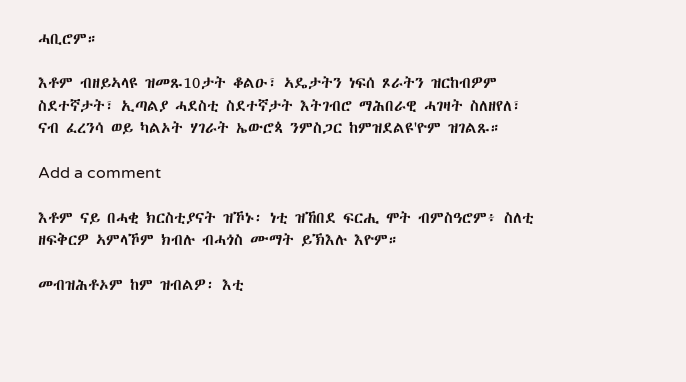ሓቢሮም።

እቶም ብዘይኣላዩ ዝመጹ10ታት ቆልዑ፣ ኣዴታትን ነፍሰ ጾራትን ዝርከብዎም ስደተኛታት፣ ኢጣልያ ሓደስቲ ስደተኛታት እትገብሮ ማሕበራዊ ሓገዛት ስለዘየለ፣ ናብ ፈረንሳ ወይ ካልኦት ሃገራት ኤውሮጳ ንምስጋር ከምዝደልዩ'ዮም ዝገልጹ።

Add a comment

እቶም ናይ በሓቂ ክርስቲያናት ዝኾኑ፡ ነቲ ዝኸበደ ፍርሒ ሞት ብምስዓሮም፥ ስለቲ ዘፍቅርዎ ኣምላኾም ክብሉ ብሓጎስ ሙማት ይኽእሉ እዮም።

መብዝሕቶኦም ከም ዝብልዎ፡ እቲ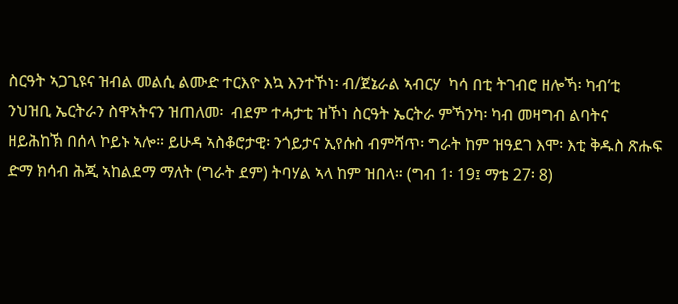ስርዓት ኣጋጊዩና ዝብል መልሲ ልሙድ ተርእዮ እኳ እንተኾነ፡ ብ/ጀኔራል ኣብርሃ  ካሳ በቲ ትገብሮ ዘሎኻ፡ ካብ’ቲ ንህዝቢ ኤርትራን ስዋኣትናን ዝጠለመ፡  ብደም ተሓታቲ ዝኾነ ስርዓት ኤርትራ ምኻንካ፡ ካብ መዛግብ ልባትና ዘይሕከኽ በሰላ ኮይኑ ኣሎ። ይሁዳ ኣስቆሮታዊ፡ ንጎይታና ኢየሱስ ብምሻጥ፡ ግራት ከም ዝዓደገ እሞ፡ እቲ ቅዱስ ጽሑፍ ድማ ክሳብ ሕጂ ኣከልደማ ማለት (ግራት ደም) ትባሃል ኣላ ከም ዝበላ። (ግብ 1፡ 19፤ ማቴ 27፡ 8)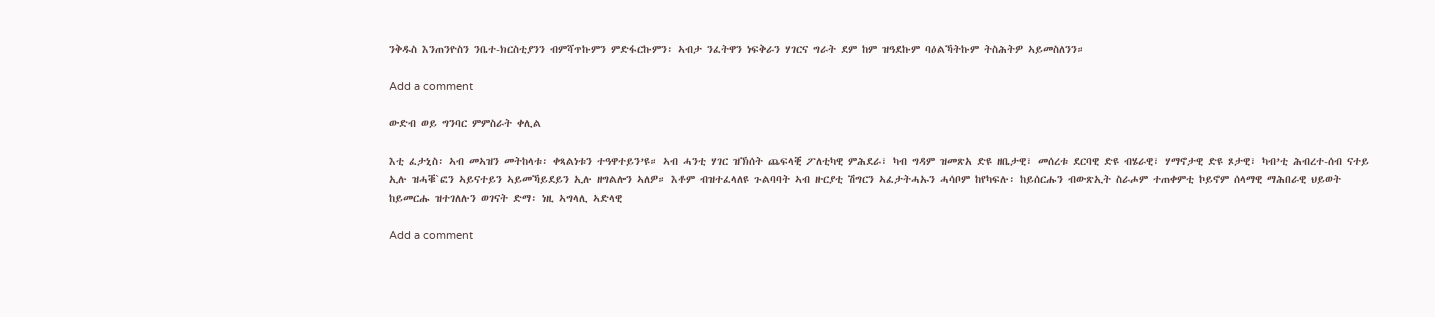ንቅዱስ እንጠንዮስን ንቤተ-ክርስቲያንን ብምሻጥኩምን ምድፋርኩምን፡ ኣብታ ንፈትዋን ነፍቅራን ሃገርና ግራት ደም ከም ዝዓደኩም ባዕልኻትኩም ትስሕትዎ ኣይመስለንን።

Add a comment

ውድብ ወይ ግንባር ምምስራት ቀሊል

እቲ ፈታኒስ፡ ኣብ መኣዝን መትከላቱ፡ ቀጻልነቱን ተዓዋተይን’ዩ። ኣብ ሓንቲ ሃገር ዝኽሰት ጨፍላቒ ፖለቲካዊ ምሕደራ፣ ካብ ግዳም ዝመጽአ ድዩ ዘቤታዊ፣ መሰረቱ ደርባዊ ድዩ ብሄራዊ፣ ሃማኖታዊ ድዩ ጾታዊ፣ ካብ’ቲ ሕብረተ-ሰብ ናተይ ኢሉ ዝሓቑ`ፎን ኣይናተይን ኣይመኻይደይን ኢሉ ዘግልሎን ኣለዎ። እቶም ብዝተፈላለዩ ጉልባባት ኣብ ዙርያቲ ሽግርን ኣፈታትሓኡን ሓሳቦም ከየካፍሉ፡ ከይሰርሑን ብውጽኢት ስራሖም ተጠቀምቲ ኮይኖም ሰላማዊ ማሕበራዊ ህይወት ከይመርሑ ዝተገለሉን ወገናት ድማ፡ ነዚ ኣግላሊ ኣድላዊ

Add a comment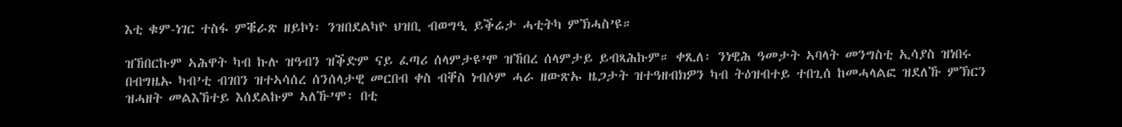እቲ ቁም-ነገር ተስፋ ምቑራጽ ዘይኮነ፡ ንዝበደልካዮ ህዝቢ ብወግዒ ይቕሬታ ሓቲትካ ምኽሓስ’ዩ።

ዝኸበርኩም ኣሕዋት ካብ ኩሉ ዝዓብን ዝቕድም ናይ ፈጣሪ ሰላምታዩ’ሞ ዝኸበረ ሰላምታይ ይብጻሕኩም። ቀጺለ፡ ንነዊሕ ዓመታት ኣባላት መንግስቲ ኢሳያስ ዝነበሩ በብግዜኡ ካብ’ቲ ብገበን ዝተኣሳሰረ ሰንሰላታዊ መርበብ ቀስ ብቐስ ነብሶም ሓራ ዘውጽኡ ዜጋታት ዝተዓዘብክዎን ካብ ትዕዝብተይ ተበጊሰ ከመሓላልፎ ዝደለኹ ምኽርን ዝሓዘት መልእኸተይ እሰደልኩም ኣለኹ’ሞ፡ በቲ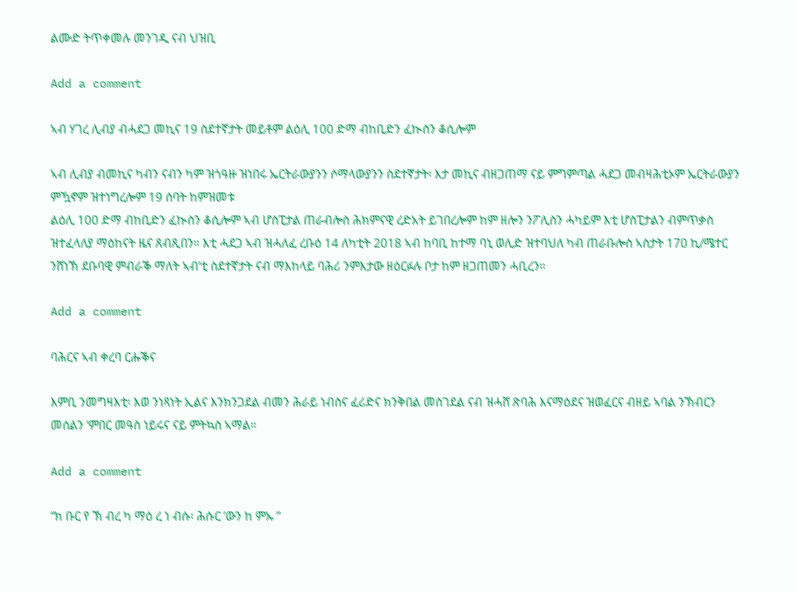ልሙድ ትጥቀመሉ መንገዲ ናብ ህዝቢ

Add a comment

ኣብ ሃገረ ሊብያ ብሓደጋ መኪና 19 ስደተኛታት መይቶም ልዕሊ 100 ድማ ብከቢድን ፈኲስን ቆሲሎም

ኣብ ሊብያ ብመኪና ካብን ናብን ካም ዝጎዓዙ ዝነበሩ ኤርትራውያንን ሶማላውያንን ስደተኛታት፡ እታ መኪና ብዘጋጠማ ናይ ምግምጣል ሓደጋ መብዛሕቲኦም ኤርትራውያን ምዃኖም ዝተነግረሎም 19 ሰባት ከምዝመቱ
ልዕሊ 100 ድማ ብከቢድን ፈኲስን ቆሲሎም ኣብ ሆስፒታል ጠራብሎስ ሕክምናዊ ረድአት ይገበረሎም ከም ዘሎን ንፖሊስን ሓካይም እቲ ሆስፒታልን ብምጥቃስ ዝተፈላለያ ማዕከናት ዜና ጸብጺበን። እቲ ሓደጋ ኣብ ዝሓለፈ ረቡዕ 14 ለካቲት 2018 ኣብ ከባቢ ከተማ ባኒ ወሊድ ዝተባህለ ካብ ጠራቡሎስ ኣስታት 170 ኪ/ሜተር ንሸነኽ ደቡባዊ ምብራቕ ማለት ኣብ’ቲ ስደተኛታት ናብ ማእከላይ ባሕሪ ንምእታው ዘዕርፉሉ ቦታ ከም ዘጋጠመን ሓቢረን።

Add a comment

ባሕርና ኣብ ቀረባ ርሑቕና

እምቢ ንመግዛእቲ፡ እወ ንነጻነት ኢልና እንክንጋደል ብመን ሕራይ ነብስና ፈሪድና ክንቅበል መስገደል ናብ ዝሓሸ ጽባሕ እናማዕደና ዝወፈርና ብዘይ ኣባል ንኽብርን መሰልን ‘ምበር መዓስ ነይሩና ናይ ምትኳስ ኣማል።

Add a comment

“ክ ቡር የ ኽ ብረ ካ ማዕ ረ ነ ብሱ፡ ሕሱር ’ውን ከ ምኡ ”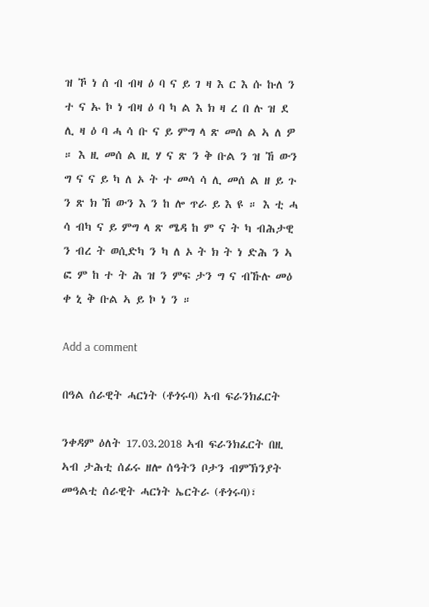ዝ ኾ ነ ሰ ብ ብዛ ዕ ባ ና ይ ገ ዛ እ ር እ ሱ ኩለ ን ተ ና ኡ ኮ ነ ብዛ ዕ ባ ካ ል እ ክ ዛ ረ በ ሉ ዝ ደ ሊ ዛ ዕ ባ ሓ ሳ ቡ ና ይ ምግ ላ ጽ መሰ ል ኣ ለ ዎ ። እ ዚ መሰ ል ዚ ሃ ና ጽ ን ቅ ቡል ን ዝ ኸ ውን ግ ና ና ይ ካ ለ ኦ ት ተ መሳ ሳ ሊ መሰ ል ዘ ይ ጉ ን ጽ ክ ኸ ውን እ ን ከ ሎ ጥራ ይ እ ዩ ። እ ቲ ሓ ሳ ብካ ና ይ ምግ ላ ጽ ሜዳ ከ ም ና ት ካ ብሕታዊ ን ብረ ት ወሲድካ ን ካ ለ ኦ ት ክ ት ነ ድሕ ን ኣ ፎ ም ከ ተ ት ሕ ዝ ን ምፍ ታን ግ ና ብኹሉ መዕ ቀ ኒ ቅ ቡል ኣ ይ ኮ ነ ን ።

Add a comment

በዓል ሰራዊት ሓርነት (ቶጎሩባ) ኣብ ፍራንክፈርት

ንቀዳም ዕለት 17.03.2018 ኣብ ፍራንክፈርት በዚ ኣብ ታሕቲ ሰፊሩ ዘሎ ሰዓትን ቦታን ብምኽንያት መዓልቲ ሰራዊት ሓርነት ኤርትራ (ቶጎሩባ)፣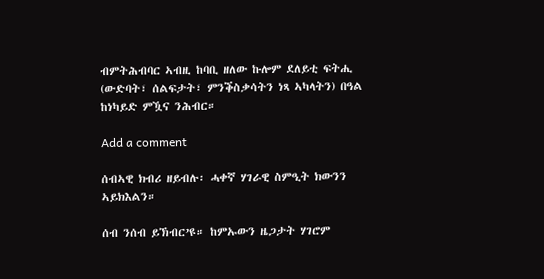ብምትሕብባር ኣብዚ ከባቢ ዘለው ኩሎም ደለይቲ ፍትሒ (ውድባት፣ ሰልፍታት፣ ምንቕስቃሳትን ነጻ ኣካላትን) በዓል ከነካይድ ምዃና ንሕብር።

Add a comment

ሰብኣዊ ክብሪ ዘይብሉ፡ ሓቀኛ ሃገራዊ ስምዒት ክውንን ኣይክእልን።

ሰብ ንሰብ ይኽብር’ዩ። ከምኡውን ዜጋታት ሃገሮም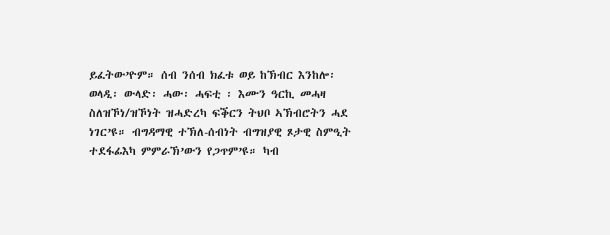ይፈትው’ዮም። ሰብ ንሰብ ክፈቱ ወይ ከኽብር እንከሎ፡ ወላዲ፡ ውላድ፡ ሓው፡ ሓፍቲ ፡ እሙን ዓርኪ መሓዛ ስለዝኾነ/ዝኾነት ዝሓድረካ ፍቕርን ትህቦ ኣኽብሮትን ሓደ ነገር’ዩ። ብግዳማዊ ተኽለ-ሰብነት ብግዝያዊ ጾታዊ ስምዒት ተደፋፊእካ ምምራኽ’ውን የጋጥም’ዩ። ካብ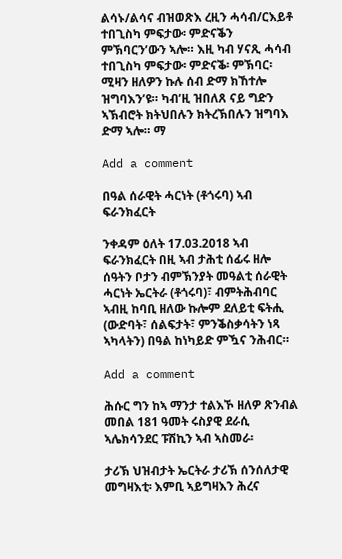ልሳኑ/ልሳና ብዝወጽእ ረዚን ሓሳብ/ርእይቶ ተበጊስካ ምፍታው፡ ምድናቕን ምኽባርን’ውን ኣሎ። እዚ ካብ ሃናጺ ሓሳብ ተበጊስካ ምፍታው፡ ምድናቕ፡ ምኽባር፡ ሚዛን ዘለዎን ኩሉ ሰብ ድማ ክኸተሎ ዝግባእን’ዩ። ካብ’ዚ ዝበለጸ ናይ ግድን ኣኽብሮት ክትህበሉን ክትረኽበሉን ዝግባእ ድማ ኣሎ። ማ

Add a comment

በዓል ሰራዊት ሓርነት (ቶጎሩባ) ኣብ ፍራንክፈርት

ንቀዳም ዕለት 17.03.2018 ኣብ ፍራንክፈርት በዚ ኣብ ታሕቲ ሰፊሩ ዘሎ ሰዓትን ቦታን ብምኽንያት መዓልቲ ሰራዊት ሓርነት ኤርትራ (ቶጎሩባ)፣ ብምትሕብባር ኣብዚ ከባቢ ዘለው ኩሎም ደለይቲ ፍትሒ (ውድባት፣ ሰልፍታት፣ ምንቕስቃሳትን ነጻ ኣካላትን) በዓል ከነካይድ ምዃና ንሕብር።

Add a comment

ሕሱር ግን ከኣ ማንታ ተልእኾ ዘለዎ ጽንብል መበል 181 ዓመት ሩስያዊ ደራሲ ኣሌክሳንደር ፑሽኪን ኣብ ኣስመራ፡

ታሪኽ ህዝብታት ኤርትራ ታሪኽ ሰንሰለታዊ መግዛእቲ፡ እምቢ ኣይግዛእን ሕረና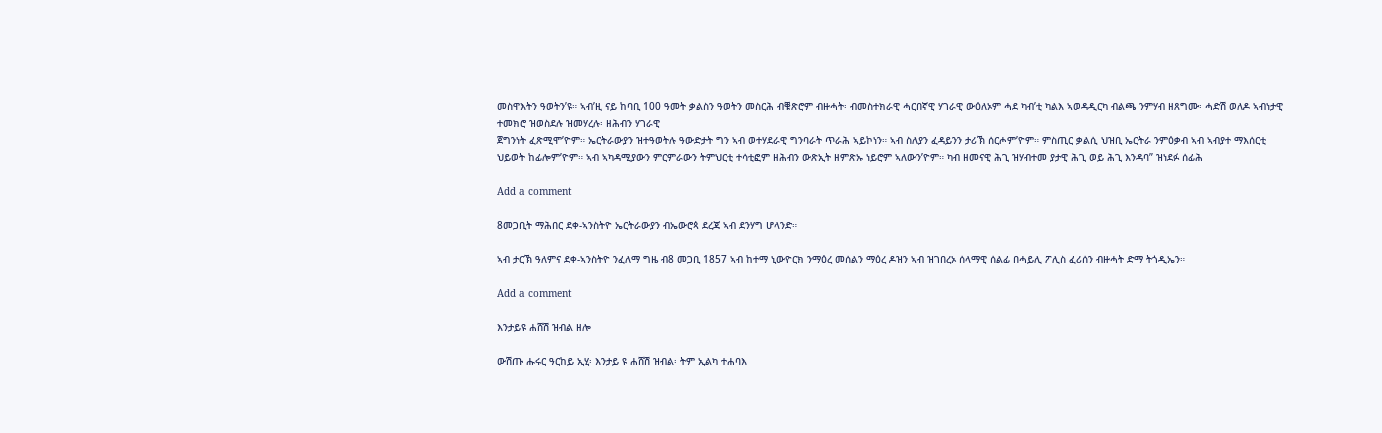መስዋእትን ዓወትን’ዩ። ኣብ’ዚ ናይ ከባቢ 100 ዓመት ቃልስን ዓወትን መስርሕ ብቑጽሮም ብዙሓት፡ ብመስተክራዊ ሓርበኛዊ ሃገራዊ ውዕለኦም ሓደ ካብ’ቲ ካልእ ኣወዳዲርካ ብልጫ ንምሃብ ዘጸግሙ፡ ሓድሽ ወለዶ ኣብነታዊ ተመክሮ ዝወስደሉ ዝመሃረሉ፡ ዘሕብን ሃገራዊ
ጀግንነት ፈጽሚሞ’ዮም። ኤርትራውያን ዝተዓወትሉ ዓውድታት ግን ኣብ ወተሃደራዊ ግንባራት ጥራሕ ኣይኮነን። ኣብ ስለያን ፈዳይንን ታሪኽ ሰርሖም’ዮም። ምስጢር ቃልሲ ህዝቢ ኤርትራ ንምዕቃብ ኣብ ኣብያተ ማእሰርቲ ህይወት ከፊሎም’ዮም። ኣብ ኣካዳሚያውን ምርምራውን ትምህርቲ ተሳቲፎም ዘሕብን ውጽኢት ዘምጽኡ ነይሮም ኣለውን’ዮም። ካብ ዘመናዊ ሕጊ ዝሃብተመ ያታዊ ሕጊ ወይ ሕጊ እንዳባ” ዝነደፉ ሰፊሕ

Add a comment

8መጋቢት ማሕበር ደቀ-ኣንስትዮ ኤርትራውያን ብኤውሮጳ ደረጃ ኣብ ደንሃግ ሆላንድ።

ኣብ ታርኽ ዓለምና ደቀ-ኣንስትዮ ንፈለማ ግዜ ብ8 መጋቢ 1857 ኣብ ከተማ ኒውዮርክ ንማዕረ መሰልን ማዕረ ዶዝን ኣብ ዝገበረኦ ሰላማዊ ሰልፊ በሓይሊ ፖሊስ ፈሪሰን ብዙሓት ድማ ትጎዲኤን።

Add a comment

እንታይዩ ሐሸሽ ዝብል ዘሎ

ውሽጡ ሑሩር ዓርከይ ኢሂ፡ እንታይ ዩ ሐሸሽ ዝብል፡ ትም ኢልካ ተሐባእ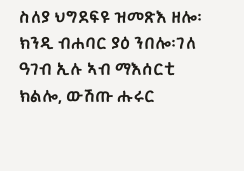ስለያ ህግደፍዩ ዝመጽእ ዘሎ፡ክንዲ ብሐባር ያዕ ንበሎ፡ገለ ዓገብ ኢሉ ኣብ ማእሰርቲ ክልሎ, ውሽጡ ሑሩር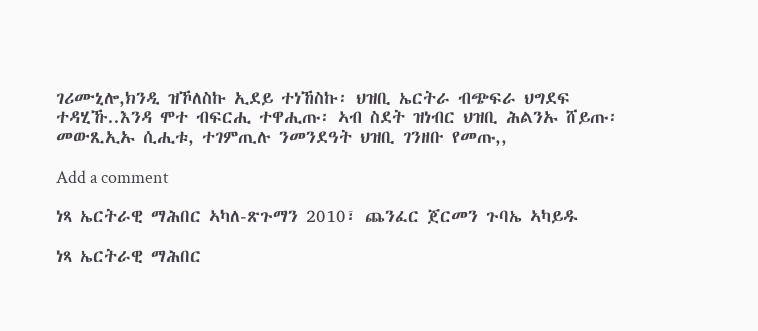ገሪሙኒሎ,ክንዲ ዝኾለስኩ ኢደይ ተነኸስኩ፡ ህዝቢ ኤርትራ ብጭፍራ ህግደፍ ተዳሂኹ..እንዳ ሞተ ብፍርሒ ተዋሒጡ፡ ኣብ ስደት ዝነብር ህዝቢ ሕልንኡ ሸይጡ፡ መውጺኢኡ ሲሒቱ, ተገምጢሉ ንመንደዓት ህዝቢ ገንዘቡ የመጡ,,

Add a comment

ነጻ ኤርትራዊ ማሕበር ኣካለ-ጽጉማን 2010፣ ጨንፈር ጀርመን ጉባኤ ኣካይዱ

ነጻ ኤርትራዊ ማሕበር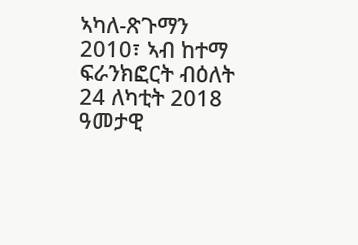ኣካለ-ጽጉማን 2010፣ ኣብ ከተማ ፍራንክፎርት ብዕለት 24 ለካቲት 2018 ዓመታዊ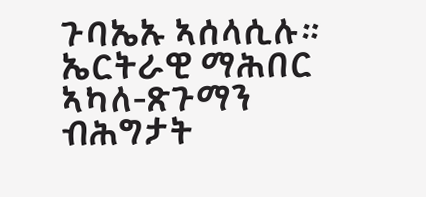ጉባኤኡ ኣሰላሲሉ። ኤርትራዊ ማሕበር ኣካለ-ጽጉማን ብሕግታት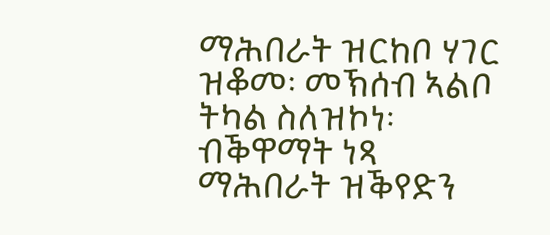ማሕበራት ዝርከቦ ሃገር ዝቆመ፡ መኽሰብ ኣልቦ ትካል ስለዝኮነ፡ ብቕዋማት ነጻ ማሕበራት ዝቕየድን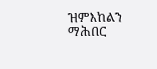ዝምእከልን ማሕበር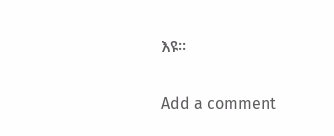እዩ።

Add a comment